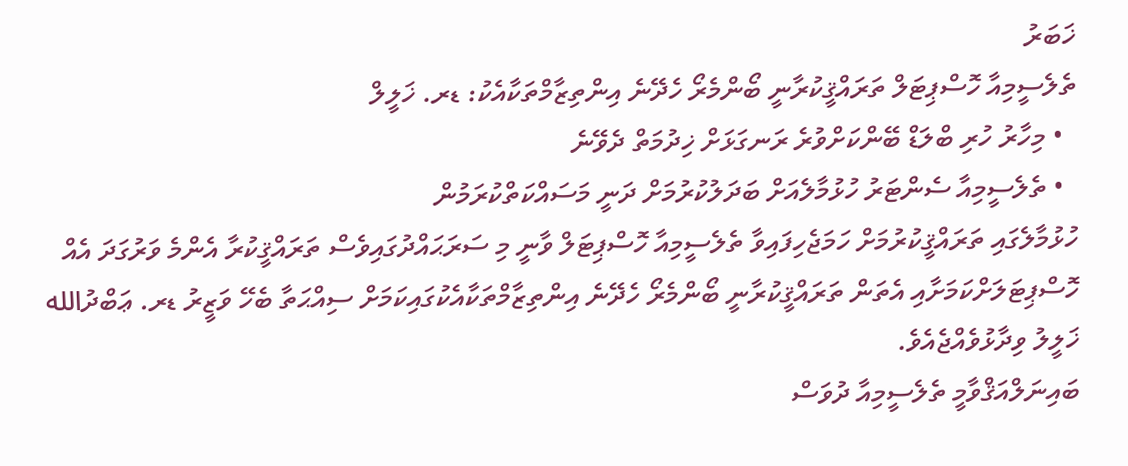ޚަބަރު
ތެލެސީމިއާ ހޮސްޕިޓަލް ތަރައްޤީކުރާނީ ބޯންމެރޯ ހެދޭނެ އިންތިޒާމްތަކާއެކު: ޑރ. ޚަލީލް
  • މިހާރު ހުރި ބްލަޑް ބޭންކަށްވުރެ ރަނގަޅަށް ޚިދުމަތް ދެވޭނެ
  • ތެލެސީމިއާ ސެންޓަރު ހުޅުމާލެއަށް ބަދަލުކުރުމަށް ދަނީ މަސައްކަތްކުރަމުން
ހުޅުމާލެގައި ތަރައްޤީކުރުމަށް ހަމަޖެހިފައިވާ ތެލެސީމިއާ ހޮސްޕިޓަލް ވާނީ މި ސަރަޙައްދުގައިވެސް ތަރައްޤީކުރާ އެންމެ ވަރުގަދަ އެއް ހޮސްޕިޓަލަށްކަމަށާއި އެތަން ތަރައްޤީކުރާނީ ބޯންމެރޯ ހެދޭނެ އިންތިޒާމްތަކާއެކުގައިކަމަށް ސިއްޙަތާ ބެހޭ ވަޒީރު ޑރ. ޢަބްދުالله ޚަލީލު ވިދާޅުވެއްޖެއެވެ.
ބައިނަލްއަޤްވާމީ ތެލެސީމިއާ ދުވަސް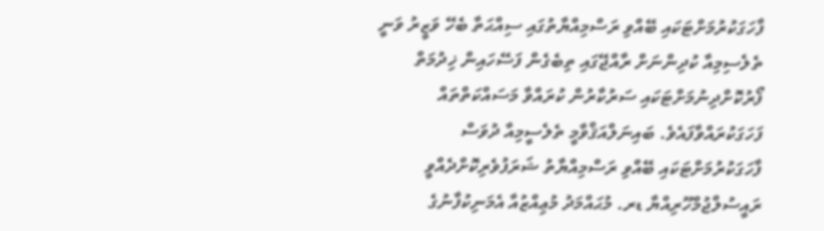ފާހަގަކުރުމަށްޓަކައި ބޭއްވި ރަސްމިއްޔާތުގައި ސިއްޙަތާ ބެހޭ ވަޒީރު ވަނީ ތެލެސިމިއާ ކުދިންނަށް ރާއްޖޭގައި ތިބެގެން ފަސޭހައިން ޚިދުމަތް ފޯރުކޮށްދިނުމަށްޓަކައި ސަރުކާރުން ކުރައްވާ މަސައްކަތްތައް ފަހަގަކުރައްވާފައެވެ. ބައިނަލްއަޤްވާމީ ތެލެސީމިއާ ދުވަސް ފާހަގަކުރުމަށްޓަކައި ބޭއްވި ރަސްމިއްޔާތު ޝަރަފުވެރިކޮށްދެއްވީ ރައީސުލްޖުމްހޫރިއްޔާ ޑރ. މުޙައްމަދު މުޢިއްޒުއާ އެމަނިކުފާނުގެ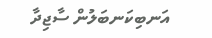އަނބިކަނބަލުން ސާޖިދާ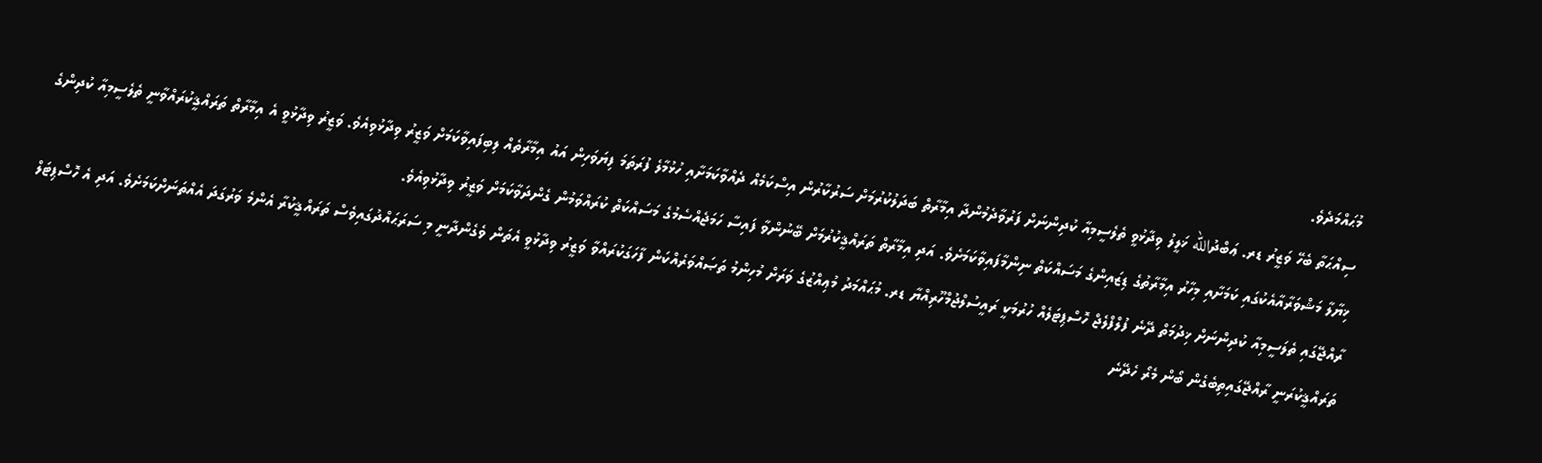މުޙައްމަދެވެ.
ސިއްޙަތާ ބެހޭ ވަޒީރު ޑރ. ޢަބްދުالله ޚަލީލު ވިދާޅުވީ ތެލެސީމިއާ ކުދިންނަށް ފަރުވާދެމުންދާ އިމާރާތް ބަދަލުކުރުމަށް ސަރުކާރުން އިސްކަމެއް ދެއްވާކަމަށާއި ހުޅުމާލެ ފުރަތަމަ ފިޔަވަހިން އައު އިމާރާތެއް ލިބިފައިވާކަމަށް ވަޒީރު ވިދާޅުވިއެވެ. ވަޒީރު ވިދާޅުވީ އެ އިމާރާތް ތަރައްޤީކުރައްވާނީ ތެލެސީމިއާ ކުދިންގެ ޚިޔާލާ މަޝްވަރާއާއެކުގައި ކަމަށާއި މިހާރު އިމާރާތުގެ ޑިޒައިންގެ މަސައްކަތް ނިންމާފައިވާކަމަށެވެ. އަދި އިމާރާތް ތަރައްޤީކުރުމަށް ބޭނުންވާ ފައިސާ ހަމަޖެއްސެމުގެ މަސައްކަތް ކުރައްވަމުން ގެންދަވާކަމަށް ވަޒީރު ވިދާޅުވިއެވެ.
ރާއްޖޭގައި ތެލަސީމިއާ ކުދިންނަށް ޚިދުމަތް ދޭނެ ފުލްފްލެޖް ހޮސްޕިޓަލެއް ހުރުމަކީ ރައީސުލްޖުމްހޫރިއްޔާ ޑރ. މުޙައްމަދު މުޢިއްޒުގެ ވަރަށް މުހިންމު ތަޞައްވަރެއްކަން ފާހަގަކުރައްވާ ވަޒީރު ވިދާޅުވީ އެތަން ވެގެންދާނީ މި ސަރަޙައްދުގައިވެސް ތަރައްޤީކުރާ އެންމެ ވަރުގަދަ އެއްތަނަށްކަމަށެވެ. އަދި އެ ހޮސްޕިޓަލް ތަރައްޤީކުރަނީ ރާއްޖޭގައިތިބެގެން ބޯން މެރޯ ހެދޭނެ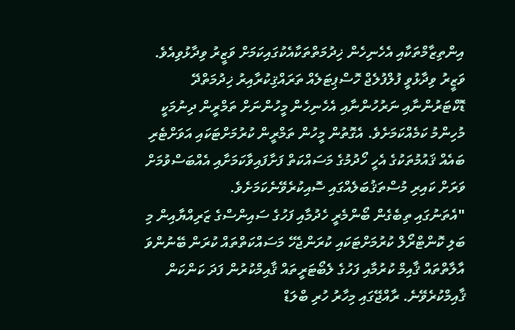އިންތިޒާމްތަކާއި އެހެނިހެން ޚިދުމަތްތަކާއެކުގައިކަމަށް ވަޒީރު ވިދާޅުވިއެވެ.
ވަޒީރު ވިދާޅުވީ ފުލްފުލެޖް ހޮސްޕިޓަލެއް ތަރައްޤިކުރާއިރު ޚިދުމަތްދޭ ޑޮކްޓަރުންނާއި ނަރުހުންނާއި އެހެނިހެން މީހުންނަށް ތަމްރީން ދިނުމަކީ މުހިންމު ކަމެއްކަމަށެވެ. އެގޮތުން މީހުން ތަމްރީން ކުރުމަށްޓަކައި އަވަށްޓެރި ބައެއް ޤައުމުތަކުގެ އެހީ ހޯދުމުގެ މަސައްކަތް ފަށާފައިވާކަމަށާއި އެއްބަސްވުމަށް ވަރަށް ކައިރި މުސްތަޤުބަލެއްގައި ސޮއިކުރެވޭނެކަމަށެވެ.
"އެތަނުގައި ތިބެގެން ބޯންމެރީ ހެދުމާއި ފަހުގެ ސައިންސްގެ ޒަރިއްޔާއިން މި ބަލި ކޮންޓްރޯލް ކުރުމަށްޓަކައި ކުރަންޖެހޭ މަސައްކަތްތައް ކުރަން ބޭނުންވަ އާލާތްތައް ޤާއިމް ކުރުމާއި ފަހުގެ ލެބޯޓަރީތައް ޤާއިމްކުރުން ފަދަ ކަންކަން ޤާއިމްކުރެވޭނެ. ރާއްޖޭގައި މިހާރު ހުރި ބްލަޑް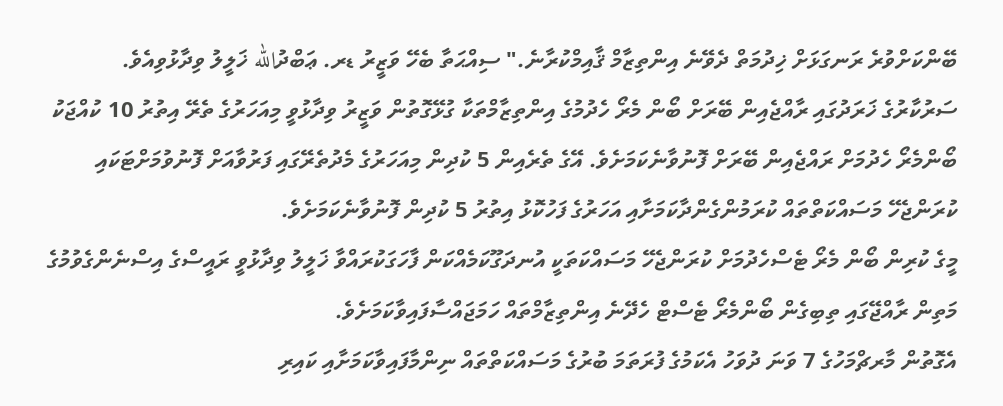ބޭންކަށްވުރެ ރަނގަޅަށް ޚިދުމަތް ދެވޭނެ އިންތިޒާމް ޤާއިމްކުރާނެ." ސިއްޙަތާ ބެހޭ ވަޒީރު ޑރ. ޢަބްދުالله ޚަލީލު ވިދާޅުވިއެވެ.
ސަރުކާރުގެ ޚަރަދުގައި ރާއްޖެއިން ބޭރަށް ބޯން މެރޯ ހެދުމުގެ އިންތިޒާމްތަކާ ގުޅޭގޮތުން ވަޒީރު ވިދާޅުވީ މިއަހަރުގެ ތެރޭ އިތުރު 10 ކުއްޖަކު ބޯންމެރޯ ހެދުމަށް ރައްޖެއިން ބޭރަށް ފޮނުވާނެކަމަށެވެ. އޭގެ ތެރެއިން 5 ކުދިން މިއަހަރުގެ މެދުތެރޭގައި ފަރުވާއަށް ފޮނުވުމަށްޓަކައި ކުރަންޖެހޭ މަސައްކަތްތައް ކުރަމުންގެންދާކަމަށާއި އަހަރުގެ ފަހުކޮޅު އިތުރު 5 ކުދިން ފޮނުވާނެކަމަށެވެ.
މީގެ ކުރިން ބޯން މެރޯ ޓެސްހެދުމަށް ކުރަންޖެހޭ މަސައްކަތަކީ އުނދަގޫކަމެއްކަން ފާހަގަކުރައްވާ ޚަލީލު ވިދާޅުވީ ރައީސްގެ އިސްނެންގެވުމުގެ މަތިން ރާއްޖޭގައި ތިބިގެން ބޯންމެރޯ ޓެސްޓް ހެދޭނެ އިންތިޒާމްތައް ހަމަޖައްސާފައިވާކަމަށެވެ.
އެގޮތުން މާރޗްމަހުގެ 7 ވަނަ ދުވަހު އެކަމުގެ ފުރަތަމަ ބުރުގެ މަސައްކަތްތައް ނިންމާފައިވާކަމަށާއި ކައިރި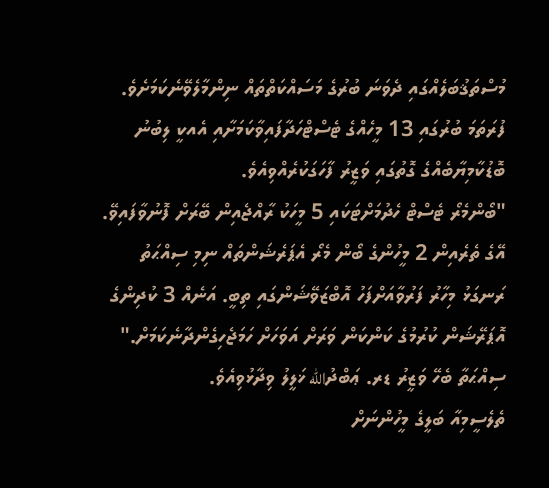މުސްތަޤުބަލެއްގައި ދެވަނަ ބުރުގެ މަސައްކަތްތައް ނިންމާލެވޭނެކަމަށެވެ. ފުރަތަމަ ބުރުގައި 13 މީހެއްގެ ޓެސްޓްހަދާފައިވާކަމަށާއި އެއކީ ލިބުނު ބޮޑުކާމިޔާބެއްގެ ގޮތުގައި ވަޒީރު ފާހަގަކުރެއްވިއެވެ.
"ބޯންމެރޯ ޓެސްޓް ހެދުމަށްޓަކައި 5 މީހަކު ރާއްޖެއިން ބޭރަށް ފޮނުވާފައިވޭ. އޭގެ ތެރެއިން 2 މީހުންގެ ބޯން މެރޯ އެޕަރެޝަންތައް ނިމި ސިއްޙަތު ރަނގަޅު މިހާރު ފަރުވާއަށްފަހު އޮބްޒަވޭޝަންގައި ތިބީ. އަނެއް 3 ކުދިންގެ އޮޕަރޭޝަން ކުރުމުގެ ކަންކަން ވަރަށް އަވަހަށް ހަމަޖެހިގެންދާނެކަމަށް." ސިއްޙަތާ ބެހޭ ވަޒީރު ޑރ. ޢަބްދުالله ޚަލީލު ވިދާޅުވިއެވެ.
ތެލެސީމިއާ ބަލީގެ މީހުންނަށް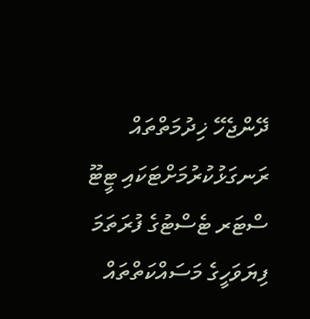ދޭންޖެހޭ ޚިދުމަތްތައް ރަނގަޅުކުރުމަށްޓަކައި ޓީޓޫ ސްޓަރ ޓެސްޓުގެ ފުރަތަމަ ފިޔަވަހީގެ މަސައްކަތްތައް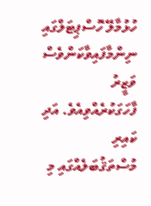ހުޅުމާލޭ ހޮސްޕިޓަލްގައި ނިންމާފައިވާކަންވެސް ވަޒީރު ފާހަގަކުރެއްވިއެވެ. އަދި ކައިރި މުސްތަޤުބަލެއްގައި މި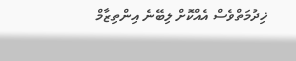ޚިދުމަތްވެސް އެއްކޮށް ލިބޭނެ އިންތިޒާމް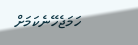ހަމަޖެހޭނެކަމަށް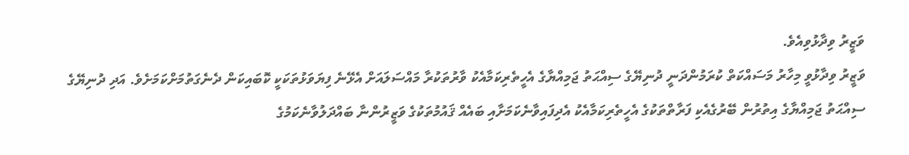ވަޒީރު ވިދާޅުވިއެވެ.
ވަޒީރު ވިދާޅުވީ މިހާރު މަސައްކަތް ކުރަމުންދަނީ ދުނިޔޭގެ ސިއްޙަތު ޖަމިއްޔާގެ އެހީތެރިކަމާއެކު ވާރުތަކުރާ މައްސަލައަށް އެޅޭނެ ފިޔަވަޅުތަކަކީ ކޮބައިކަން ދެނެގަތުމަށްކަމަށެވެ. އަދި ދުނިޔޭގެ ސިއްޙަތު ޖަމިއްޔާގެ އިތުރުން ބޭރުގެއެކި ފަރާތްތަކުގެ އެހީތެރިކަމާއެކު އެދިފައިވާނެކަމަށާއި ބައެއް ޤައުމުތަކުގެ ވަޒީރުންނާ ބައްދަލުވާނެކަމުގެ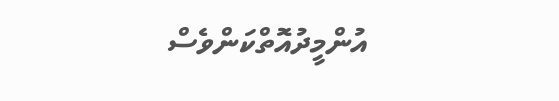އުންމީދުއޮތްކަންވެސް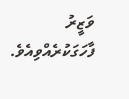ވަޒީރު ފާހަގަކުރެއްވިއެވެ.